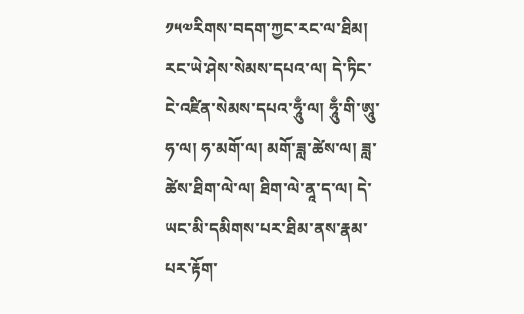༡༥༧རིགས་བདག་ཀྱང་རང་ལ་ཐིམ། རང་ཡེ་ཤེས་སེམས་དཔའ་ལ། དེ་ཏིང་ངེ་འཛིན་སེམས་དཔའ་ཧཱུྃ་ལ། ཧཱུྃ་གི་ཨཱུ་ཧ་ལ། ཧ་མགོ་ལ། མགོ་ཟླ་ཚེས་ལ། ཟླ་ཚེས་ཐིག་ལེ་ལ། ཐིག་ལེ་ནཱ་ད་ལ། དེ་ཡང་མི་དམིགས་པར་ཐིམ་ནས་རྣམ་པར་རྟོག་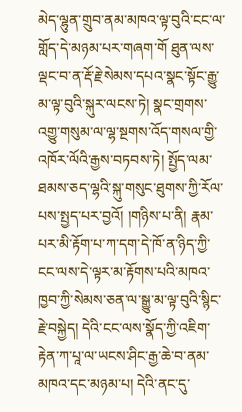མེད་ལྷུན་གྲུབ་ནམ་མཁའ་ལྟ་བུའི་ངང་ལ་གློད་དེ་མཉམ་པར་གཞག་གོ ཐུན་ལས་ལྡང་བ་ན་རྡོ་རྗེ་སེམས་དཔའ་སྣང་སྟོང་རྒྱུ་མ་ལྟ་བུའི་སྐུར་ལངས་ཏེ། སྣང་གྲགས་འགྱུ་གསུམ་ལ་ལྷ་སྔགས་འོད་གསལ་གྱི་འཁོར་ལོའི་རྒྱས་བཏབས་ཏེ། སྤྱོད་ལམ་ཐམས་ཅད་ལྷའི་སྐུ་གསུང་ཐུགས་ཀྱི་རོལ་པས་སྤྱད་པར་བྱའོ། །གཉིས་པ་ནི། རྣམ་པར་མི་རྟོག་པ་ཀ་དག་དེ་ཁོ་ན་ཉིད་ཀྱི་ངང་ལས་དེ་ལྟར་མ་རྟོགས་པའི་མཁའ་ཁྱབ་ཀྱི་སེམས་ཅན་ལ་སྒྱུ་མ་ལྟ་བུའི་སྙིང་རྗེ་བསྐྱེད། དེའི་ངང་ལས་སྣོད་ཀྱི་འཇིག་རྟེན་ཀ་པཱ་ལ་ཡངས་ཤིང་རྒྱ་ཆེ་བ་ནམ་མཁའ་དང་མཉམ་པ། དེའི་ནང་དུ་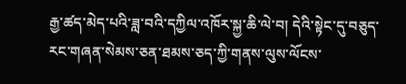རྒྱ་ཚད་མེད་པའི་ཟླ་བའི་དཀྱིལ་འཁོར་སྐྱ་ཆི་ལེ་བ། དེའི་སྟེང་དུ་བཅུད་རང་གཞན་སེམས་ཅན་ཐམས་ཅད་ཀྱི་གནས་ལུས་ལོངས་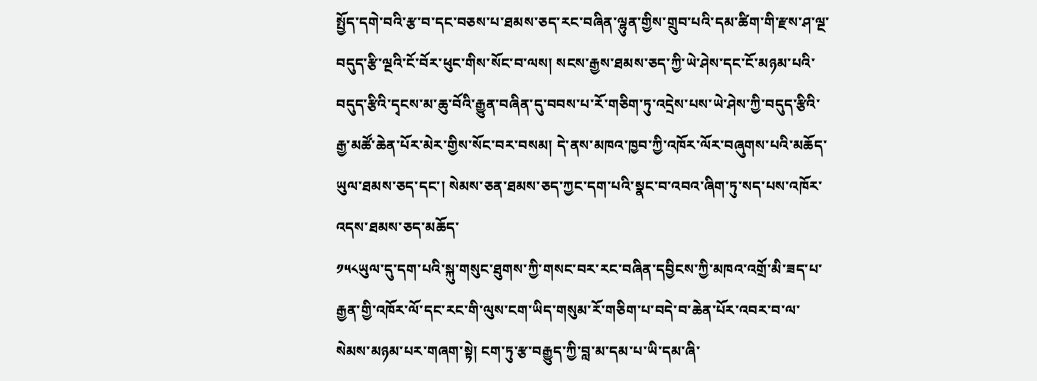སྤྱོད་དགེ་བའི་རྩ་བ་དང་བཅས་པ་ཐམས་ཅད་རང་བཞིན་ལྷུན་གྱིས་གྲུབ་པའི་དམ་ཚིག་གི་རྫས་ཤ་ལྔ་བདུད་རྩི་ལྔའི་ངོ་བོར་ཕུང་གིས་སོང་བ་ལས། སངས་རྒྱས་ཐམས་ཅད་ཀྱི་ཡེ་ཤེས་དང་ངོ་མཉམ་པའི་བདུད་རྩིའི་དྭངས་མ་ཆུ་བོའི་རྒྱུན་བཞིན་དུ་བབས་པ་རོ་གཅིག་ཏུ་འདྲེས་པས་ཡེ་ཤེས་ཀྱི་བདུད་རྩིའི་རྒྱ་མཚོ་ཆེན་པོར་མེར་གྱིས་སོང་བར་བསམ། དེ་ནས་མཁའ་ཁྱབ་ཀྱི་འཁོར་ལོར་བཞུགས་པའི་མཆོད་ཡུལ་ཐམས་ཅད་དང་། སེམས་ཅན་ཐམས་ཅད་ཀྱང་དག་པའི་སྣང་བ་འབའ་ཞིག་ཏུ་སད་པས་འཁོར་འདས་ཐམས་ཅད་མཆོད་
༡༥༨ཡུལ་དུ་དག་པའི་སྐུ་གསུང་ཐུགས་ཀྱི་གསང་བར་རང་བཞིན་དབྱིངས་ཀྱི་མཁའ་འགྲོ་མི་ཟད་པ་རྒྱན་གྱི་འཁོར་ལོ་དང་རང་གི་ལུས་ངག་ཡིད་གསུམ་རོ་གཅིག་པ་བདེ་བ་ཆེན་པོར་འབར་བ་ལ་སེམས་མཉམ་པར་གཞག་སྟེ། ངག་ཏུ་རྩ་བརྒྱུད་ཀྱི་བླ་མ་དམ་པ་ཡི་དམ་ཞི་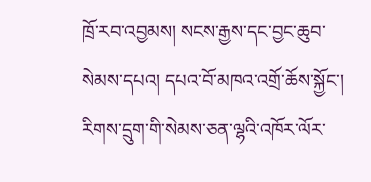ཁྲོ་རབ་འབྱམས། སངས་རྒྱས་དང་བྱང་ཆུབ་སེམས་དཔའ། དཔའ་བོ་མཁའ་འགྲོ་ཆོས་སྐྱོང་། རིགས་དྲུག་གི་སེམས་ཅན་ལྷའི་འཁོར་ལོར་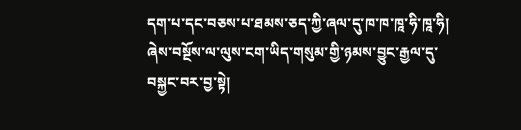དག་པ་དང་བཅས་པ་ཐམས་ཅད་ཀྱི་ཞལ་དུ་ཁ་ཁ་ཁཱ་ཧི་ཁཱ་ཧི། ཞེས་བསྔོས་ལ་ལུས་ངག་ཡིད་གསུམ་གྱི་ཉམས་བྱུང་རྒྱལ་དུ་བསྐྱང་བར་བྱ་སྟེ།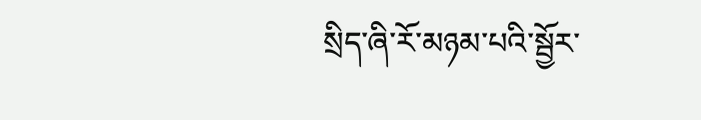སྲིད་ཞི་རོ་མཉམ་པའི་སྦྱོར་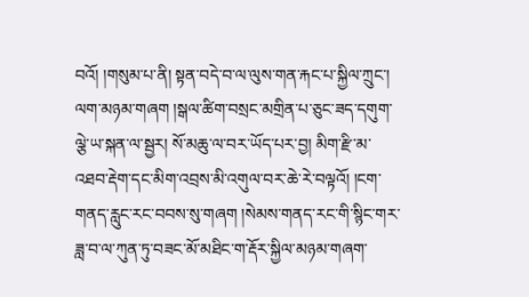བའོ། །གསུམ་པ་ནི། སྟན་བདེ་བ་ལ་ལུས་གན་རྐང་པ་སྐྱིལ་ཀྲུང་། ལག་མཉམ་གཞག །སྒལ་ཚིག་བསྲང་མགྲིན་པ་ཅུང་ཟད་དགུག་ལྕེ་ཡ་སྐན་ལ་སྦྱར། སོ་མཆུ་ལ་བར་ཡོད་པར་བྱ། མིག་རྫི་མ་འཐབ་རྡེག་དང་མིག་འབྲས་མི་འགུལ་བར་ཆེ་རེ་བལྟའོ། །ངག་གནད་རླུང་རང་བབས་སུ་གཞག །སེམས་གནད་རང་གི་སྙིང་གར་ཟླ་བ་ལ་ཀུན་ཏུ་བཟང་མོ་མཐིང་ག་རྡོར་སྐྱིལ་མཉམ་གཞག་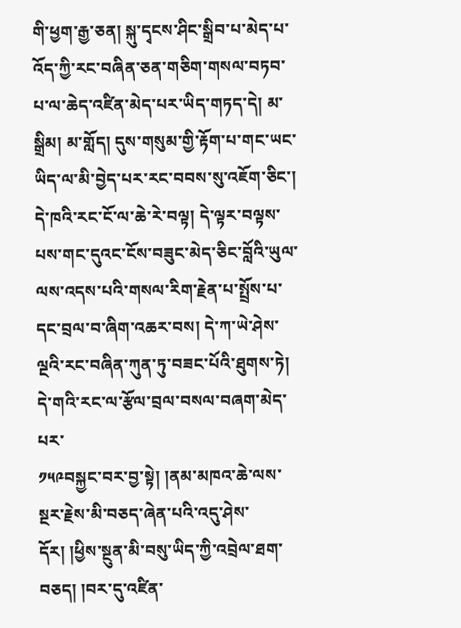གི་ཕྱག་རྒྱ་ཅན། སྐུ་དྭངས་ཤིང་སྒྲིབ་པ་མེད་པ་འོད་ཀྱི་རང་བཞིན་ཅན་གཅིག་གསལ་བཏབ་པ་ལ་ཆེད་འཛིན་མེད་པར་ཡིད་གཏད་དེ། མ་སྒྲིམ། མ་གློད། དུས་གསུམ་གྱི་རྟོག་པ་གང་ཡང་ཡིད་ལ་མི་བྱེད་པར་རང་བབས་སུ་འཇོག་ཅིང་། དེ་ཁའི་རང་ངོ་ལ་ཆེ་རེ་བལྟ། དེ་ལྟར་བལྟས་པས་གང་དུའང་ངོས་བཟུང་མེད་ཅིང་བློའི་ཡུལ་ལས་འདས་པའི་གསལ་རིག་རྗེན་པ་སྤྲོས་པ་དང་བྲལ་བ་ཞིག་འཆར་བས། དེ་ཀ་ཡེ་ཤེས་ལྔའི་རང་བཞིན་ཀུན་ཏུ་བཟང་པོའི་ཐུགས་ཏེ། དེ་གའི་རང་ལ་རྩོལ་བྲལ་བསལ་བཞག་མེད་པར་
༡༥༩བསྐྱང་བར་བྱ་སྟེ། །ནམ་མཁའ་ཆེ་ལས་སྔར་རྗེས་མི་བཅད་ཞེན་པའི་འདུ་ཤེས་དོར། །ཕྱིས་སྔུན་མི་བསུ་ཡིད་ཀྱི་འབྲེལ་ཐག་བཅད། །བར་དུ་འཛིན་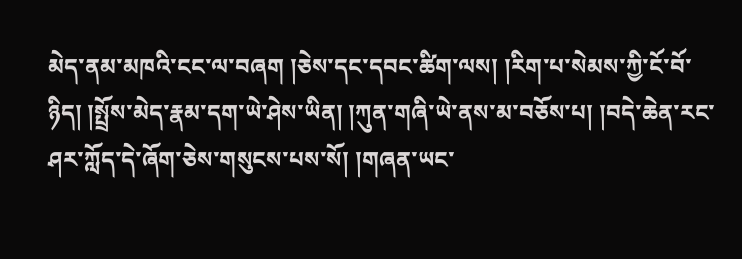མེད་ནམ་མཁའི་ངང་ལ་བཞག །ཅེས་དང་དབང་ཚིག་ལས། །རིག་པ་སེམས་ཀྱི་ངོ་བོ་ཉིད། །སྤྲོས་མེད་རྣམ་དག་ཡེ་ཤེས་ཡིན། །ཀུན་གཞི་ཡེ་ནས་མ་བཅོས་པ། །བདེ་ཆེན་རང་ཤར་ཀློད་དེ་ཞོག་ཅེས་གསུངས་པས་སོ། །གཞན་ཡང་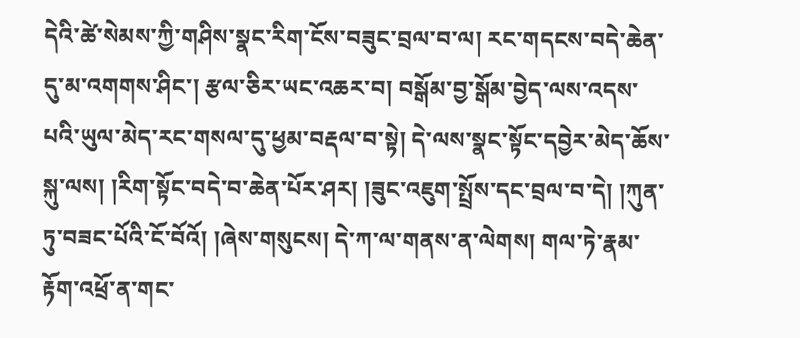དེའི་ཚེ་སེམས་ཀྱི་གཤིས་སྣང་རིག་ངོས་བཟུང་བྲལ་བ་ལ། རང་གདངས་བདེ་ཆེན་དུ་མ་འགགས་ཤིང་། རྩལ་ཅིར་ཡང་འཆར་བ། བསྒོམ་བྱ་སྒོམ་བྱེད་ལས་འདས་པའི་ཡུལ་མེད་རང་གསལ་དུ་ཕྱམ་བརྡལ་བ་སྟེ། དེ་ལས་སྣང་སྟོང་དབྱེར་མེད་ཆོས་སྐུ་ལས། །རིག་སྟོང་བདེ་བ་ཆེན་པོར་ཤར། །ཟུང་འཇུག་སྤྲོས་དང་བྲལ་བ་དེ། །ཀུན་ཏུ་བཟང་པོའི་ངོ་བོའོ། །ཞེས་གསུངས། དེ་ཀ་ལ་གནས་ན་ལེགས། གལ་ཏེ་རྣམ་རྟོག་འཕྲོ་ན་གང་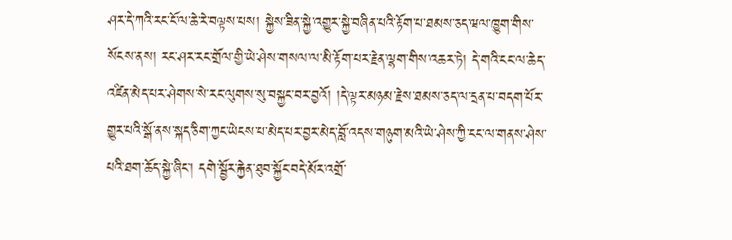ཤར་དེ་ཀའི་རང་ངོ་ལ་ཆེ་རེ་བལྟས་པས། སྐྱེས་ཟིན་སྐྱེ་འགྱུར་སྐྱེ་བཞིན་པའི་རྟོག་པ་ཐམས་ཅད་ཝལ་ཁྱུག་གིས་སོངས་ནས། རང་ཤར་རང་གྲོལ་གྱི་ཡེ་ཤེས་གསལ་ལ་མི་རྟོག་པར་རྗེན་ལྷག་གིས་འཆར་ཏེ། དེ་གའི་ངང་ལ་ཆེད་འཛིན་མེད་པར་ཤེགས་སེ་རང་ལུགས་སུ་བསྐྱང་བར་བྱའོ། །དེ་ལྟར་མཉམ་རྗེས་ཐམས་ཅད་ལ་དྲན་པ་བདག་པོར་གྱུར་པའི་སྒོ་ནས་སྐད་ཅིག་ཀྱང་ཡེངས་པ་མེད་པར་བྱར་མེད་བློ་འདས་གཉུག་མའི་ཡེ་ཤེས་ཀྱི་ངང་ལ་གནས་ཤེས་པའི་ཐག་ཆོད་སྐྱེ་ཞིང་། དགེ་སྦྱོར་རྐྱེན་ཐུབ་སྐྱོང་བདེ་མོར་འགྲོ་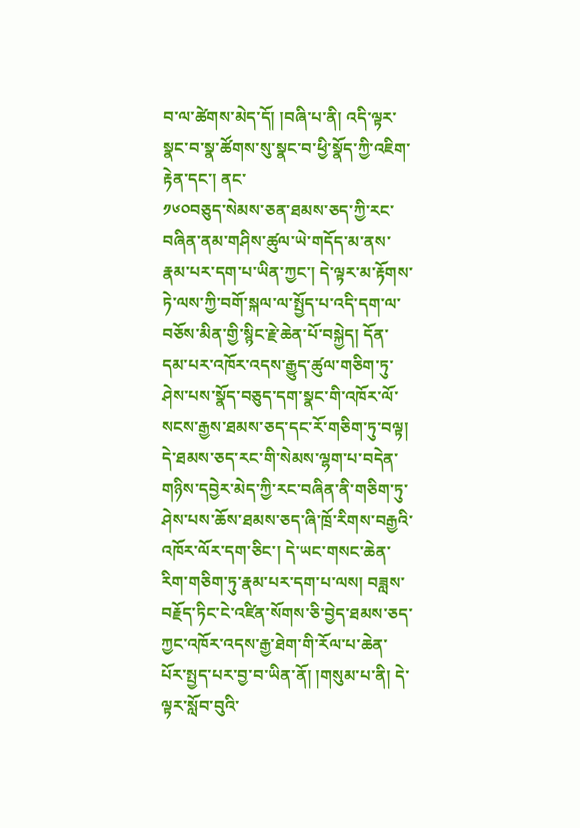བ་ལ་ཚེགས་མེད་དོ། །བཞི་པ་ནི། འདི་ལྟར་སྣང་བ་སྣ་ཚོགས་སུ་སྣང་བ་ཕྱི་སྣོད་ཀྱི་འཇིག་རྟེན་དང་། ནང་
༡༦༠བཅུད་སེམས་ཅན་ཐམས་ཅད་ཀྱི་རང་བཞིན་ནམ་གཤིས་ཚུལ་ཡེ་གདོད་མ་ནས་རྣམ་པར་དག་པ་ཡིན་ཀྱང་། དེ་ལྟར་མ་རྟོགས་ཏེ་ལས་ཀྱི་བགོ་སྐལ་ལ་སྤྱོད་པ་འདི་དག་ལ་བཅོས་མིན་གྱི་སྙིང་རྗེ་ཆེན་པོ་བསྐྱེད། དོན་དམ་པར་འཁོར་འདས་རྒྱུད་ཚུལ་གཅིག་ཏུ་ཤེས་པས་སྣོད་བཅུད་དག་སྣང་གི་འཁོར་ལོ་སངས་རྒྱས་ཐམས་ཅད་དང་རོ་གཅིག་ཏུ་བལྟ། དེ་ཐམས་ཅད་རང་གི་སེམས་ལྷག་པ་བདེན་གཉིས་དབྱེར་མེད་ཀྱི་རང་བཞིན་ནི་གཅིག་ཏུ་ཤེས་པས་ཆོས་ཐམས་ཅད་ཞི་ཁྲོ་རིགས་བརྒྱའི་འཁོར་ལོར་དག་ཅིང་། དེ་ཡང་གསང་ཆེན་རིག་གཅིག་ཏུ་རྣམ་པར་དག་པ་ལས། བཟླས་བརྗོད་ཏིང་ངེ་འཛིན་སོགས་ཅི་བྱེད་ཐམས་ཅད་ཀྱང་འཁོར་འདས་རྒྱ་ཐེག་གི་རོལ་པ་ཆེན་པོར་སྤྱད་པར་བྱ་བ་ཡིན་ནོ། །གསུམ་པ་ནི། དེ་ལྟར་སློབ་བུའི་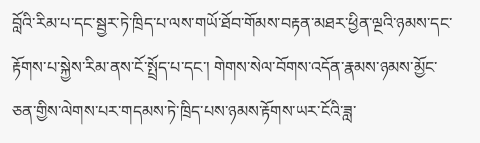བློའི་རིམ་པ་དང་སྦྱར་ཏེ་ཁྲིད་པ་ལས་གཡོ་ཐོབ་གོམས་བརྟན་མཐར་ཕྱིན་ལྔའི་ཉམས་དང་རྟོགས་པ་སྐྱེས་རིམ་ནས་ངོ་སྤྲོད་པ་དང་། གེགས་སེལ་བོགས་འདོན་རྣམས་ཉམས་མྱོང་ཅན་གྱིས་ལེགས་པར་གདམས་ཏེ་ཁྲིད་པས་ཉམས་རྟོགས་ཡར་ངོའི་ཟླ་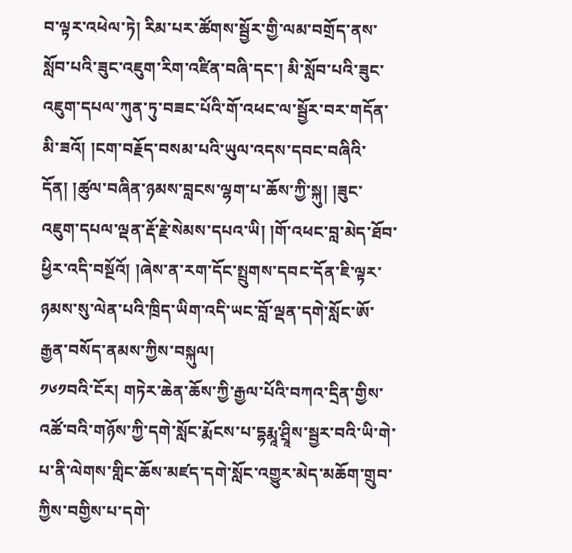བ་ལྟར་འཕེལ་ཏེ། རིམ་པར་ཚོགས་སྦྱོར་གྱི་ལམ་བགྲོད་ནས་སློབ་པའི་ཟུང་འཇུག་རིག་འཛིན་བཞི་དང་། མི་སློབ་པའི་ཟུང་འཇུག་དཔལ་ཀུན་ཏུ་བཟང་པོའི་གོ་འཕང་ལ་སྦྱོར་བར་གདོན་མི་ཟའོ། །ངག་བརྗོད་བསམ་པའི་ཡུལ་འདས་དབང་བཞིའི་དོན། །ཚུལ་བཞིན་ཉམས་བླངས་ལྷག་པ་ཆོས་ཀྱི་སྐུ། །ཟུང་འཇུག་དཔལ་ལྡན་རྡོ་རྗེ་སེམས་དཔའ་ཡི། །གོ་འཕང་བླ་མེད་ཐོབ་ཕྱིར་འདི་བསྔོའོ། །ཞེས་ན་རག་དོང་སྤྲུགས་དབང་དོན་ཇི་ལྟར་ཉམས་སུ་ལེན་པའི་ཁྲིད་ཡིག་འདི་ཡང་བློ་ལྡན་དགེ་སློང་ཨོ་རྒྱན་བསོད་ནམས་ཀྱིས་བསྐུལ།
༡༦༡བའི་ངོར། གཏེར་ཆེན་ཆོས་ཀྱི་རྒྱལ་པོའི་བཀའ་དྲིན་གྱིས་འཚོ་བའི་གཉོས་ཀྱི་དགེ་སློང་རྨོངས་པ་དྷརྨཱ་ཤྲཱིས་སྦྱར་བའི་ཡི་གེ་པ་ནི་ལེགས་གླིང་ཆོས་མཛད་དགེ་སློང་འགྱུར་མེད་མཆོག་གྲུབ་ཀྱིས་བགྱིས་པ་དགེ་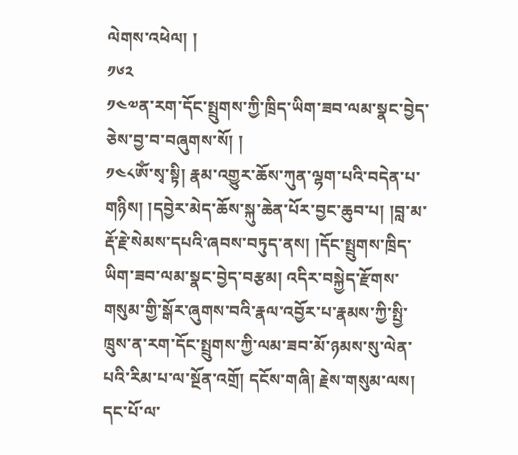ལེགས་འཕེལ། །
༡༦༢
༡༤༧ན་རག་དོང་སྤྲུགས་ཀྱི་ཁྲིད་ཡིག་ཟབ་ལམ་སྣང་བྱེད་ཅེས་བྱ་བ་བཞུགས་སོ། །
༡༤༨ༀ་སྭ་སྟི། རྣམ་འགྱུར་ཆོས་ཀུན་ལྷག་པའི་བདེན་པ་གཉིས། །དབྱེར་མེད་ཆོས་སྐུ་ཆེན་པོར་བྱང་ཆུབ་པ། །བླ་མ་རྡོ་རྗེ་སེམས་དཔའི་ཞབས་བཏུད་ནས། །དོང་སྤྲུགས་ཁྲིད་ཡིག་ཟབ་ལམ་སྣང་བྱེད་བརྩམ། འདིར་བསྐྱེད་རྫོགས་གསུམ་གྱི་སྒོར་ཞུགས་བའི་རྣལ་འབྱོར་པ་རྣམས་ཀྱི་སྤྱི་ཁྲུས་ན་རག་དོང་སྤྲུགས་ཀྱི་ལམ་ཟབ་མོ་ཉམས་སུ་ལེན་པའི་རིམ་པ་ལ་སྔོན་འགྲོ། དངོས་གཞི། རྗེས་གསུམ་ལས། དང་པོ་ལ་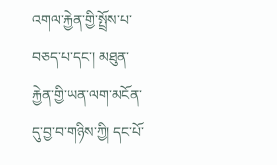འགལ་རྐྱེན་གྱི་སྤྲོས་པ་བཅད་པ་དང་། མཐུན་རྐྱེན་གྱི་ཡན་ལག་མངོན་དུ་བྱ་བ་གཉིས་ཀྱི། དང་པོ་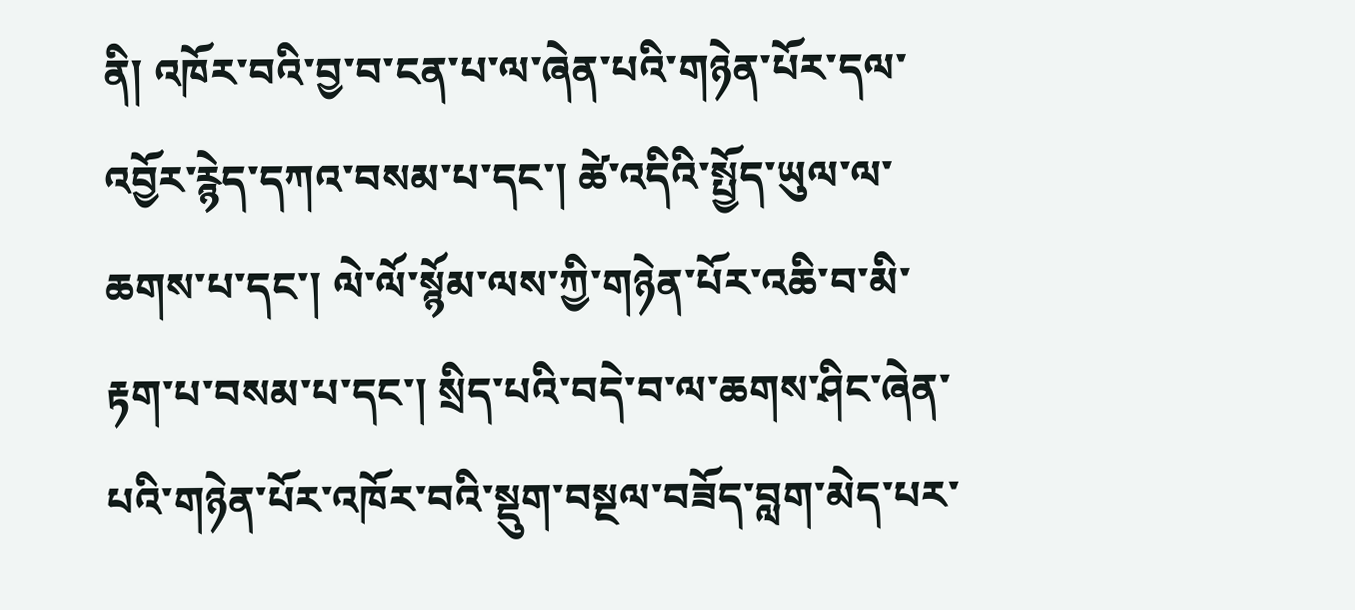ནི། འཁོར་བའི་བྱ་བ་ངན་པ་ལ་ཞེན་པའི་གཉེན་པོར་དལ་འབྱོར་རྙེད་དཀའ་བསམ་པ་དང་། ཚེ་འདིའི་སྤྱོད་ཡུལ་ལ་ཆགས་པ་དང་། ལེ་ལོ་སྙོམ་ལས་ཀྱི་གཉེན་པོར་འཆི་བ་མི་རྟག་པ་བསམ་པ་དང་། སྲིད་པའི་བདེ་བ་ལ་ཆགས་ཤིང་ཞེན་པའི་གཉེན་པོར་འཁོར་བའི་སྡུག་བསྔལ་བཟོད་བླག་མེད་པར་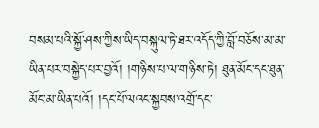བསམ་པའི་སྐྱོ་ཤས་ཀྱིས་ཡིད་བསྐུལ་ཏེ་ཐར་འདོད་ཀྱི་བློ་བཅོས་མ་མ་ཡིན་པར་བསྐྱེད་པར་བྱའོ། །གཉིས་པ་ལ་གཉིས་ཏེ། ཐུན་མོང་དང་ཐུན་མོང་མ་ཡིན་པའོ། །དང་པོ་ལའང་སྐྱབས་འགྲོ་དང་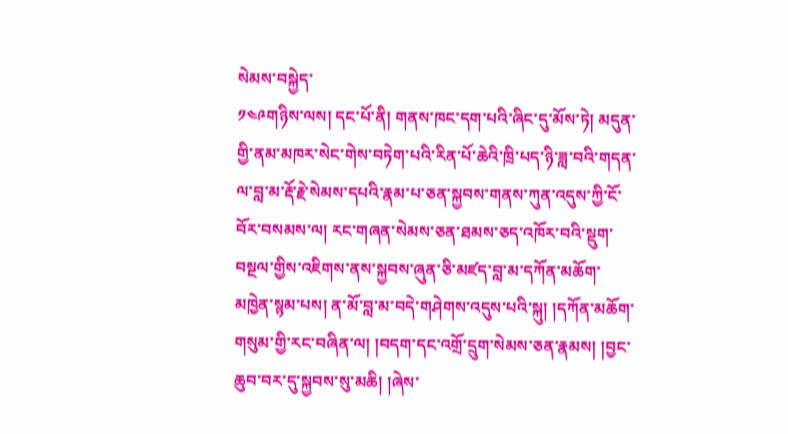སེམས་བསྐྱེད་
༡༤༩གཉིས་ལས། དང་པོ་ནི། གནས་ཁང་དག་པའི་ཞིང་དུ་མོས་ཏེ། མདུན་གྱི་ནམ་མཁར་སེང་གེས་བཏེག་པའི་རིན་པོ་ཆེའི་ཁྲི་པད་ཉི་ཟླ་བའི་གདན་ལ་བླ་མ་རྡོ་རྗེ་སེམས་དཔའི་རྣམ་པ་ཅན་སྐྱབས་གནས་ཀུན་འདུས་ཀྱི་ངོ་བོར་བསམས་ལ། རང་གཞན་སེམས་ཅན་ཐམས་ཅད་འཁོར་བའི་སྡུག་བསྔལ་གྱིས་འཇིགས་ནས་སྐྱབས་ཞུན་ཅི་མཛད་བླ་མ་དཀོན་མཆོག་མཁྱེན་སྙམ་པས། ན་མོ་བླ་མ་བདེ་གཤེགས་འདུས་པའི་སྐུ། །དཀོན་མཆོག་གསུམ་གྱི་རང་བཞིན་ལ། །བདག་དང་འགྲོ་དྲུག་སེམས་ཅན་རྣམས། །བྱང་ཆུབ་བར་དུ་སྐྱབས་སུ་མཆི། །ཞེས་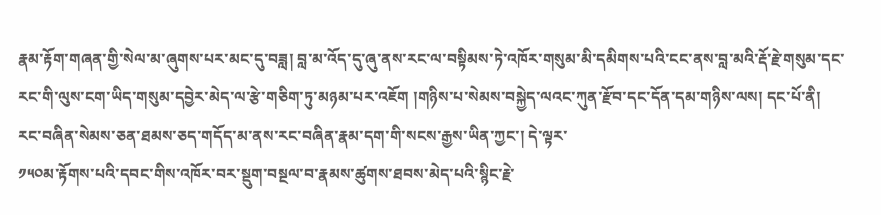རྣམ་རྟོག་གཞན་གྱི་སེལ་མ་ཞུགས་པར་མང་དུ་བཟླ། བླ་མ་འོད་དུ་ཞུ་ནས་རང་ལ་བསྟིམས་ཏེ་འཁོར་གསུམ་མི་དམིགས་པའི་ངང་ནས་བླ་མའི་རྡོ་རྗེ་གསུམ་དང་རང་གི་ལུས་ངག་ཡིད་གསུམ་དབྱེར་མེད་ལ་རྩེ་གཅིག་ཏུ་མཉམ་པར་འཇོག །གཉིས་པ་སེམས་བསྐྱེད་ལའང་ཀུན་རྫོབ་དང་དོན་དམ་གཉིས་ལས། དང་པོ་ནི། རང་བཞིན་སེམས་ཅན་ཐམས་ཅད་གདོད་མ་ནས་རང་བཞིན་རྣམ་དག་གི་སངས་རྒྱས་ཡིན་ཀྱང་། དེ་ལྟར་
༡༥༠མ་རྟོགས་པའི་དབང་གིས་འཁོར་བར་སྡུག་བསྔལ་བ་རྣམས་ཚུགས་ཐབས་མེད་པའི་སྙིང་རྗེ་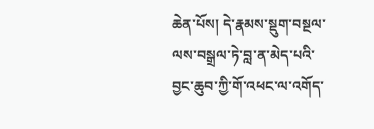ཆེན་པོས། དེ་རྣམས་སྡུག་བསྔལ་ལས་བསྒྲལ་ཏེ་བླ་ན་མེད་པའི་བྱང་ཆུབ་ཀྱི་གོ་འཕང་ལ་འགོད་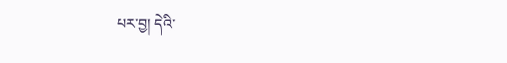པར་བྱ། དེའི་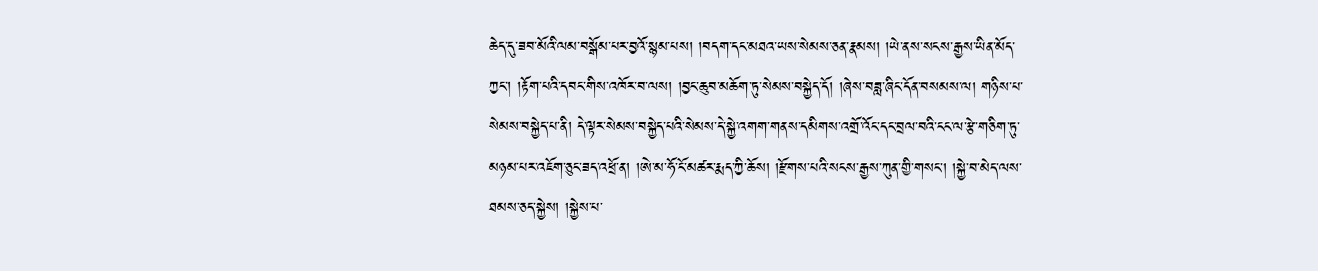ཆེད་དུ་ཟབ་མོའི་ལམ་བསྒོམ་པར་བྱའོ་སྙམ་པས། །བདག་དང་མཐའ་ཡས་སེམས་ཅན་རྣམས། །ཡེ་ནས་སངས་རྒྱས་ཡིན་མོད་ཀྱང་། །རྟོག་པའི་དབང་གིས་འཁོར་བ་ལས། །བྱང་ཆུབ་མཆོག་ཏུ་སེམས་བསྐྱེད་དོ། །ཞེས་བཟླ་ཞིང་དོན་བསམས་ལ། གཉིས་པ་སེམས་བསྐྱེད་པ་ནི། དེ་ལྟར་སེམས་བསྐྱེད་པའི་སེམས་དེ་སྐྱེ་འགག་གནས་དམིགས་འགྲོ་འོང་དང་བྲལ་བའི་ངང་ལ་རྩེ་གཅིག་ཏུ་མཉམ་པར་འཇོག་ཅུང་ཟད་འཕྲོ་ན། །ཨེ་མ་ཧོ་ངོ་མཚར་རྨད་ཀྱི་ཆོས། །རྫོགས་པའི་སངས་རྒྱས་ཀུན་གྱི་གསང་། །སྐྱེ་བ་མེད་ལས་ཐམས་ཅད་སྐྱེས། །སྐྱེས་པ་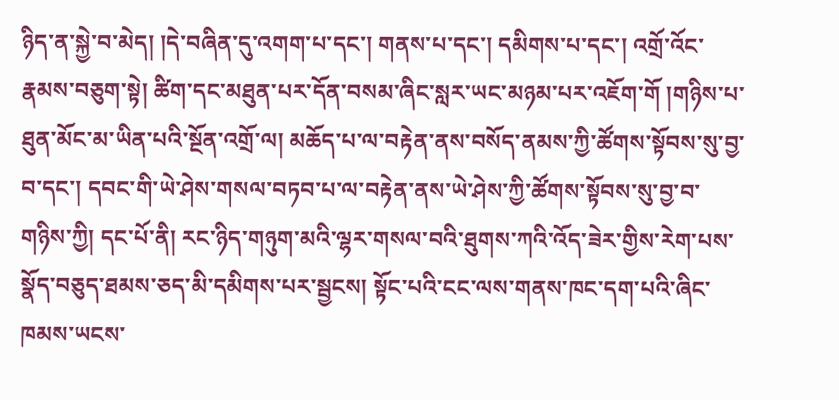ཉིད་ན་སྐྱེ་བ་མེད། །དེ་བཞིན་དུ་འགག་པ་དང་། གནས་པ་དང་། དམིགས་པ་དང་། འགྲོ་འོང་རྣམས་བཅུག་སྟེ། ཚིག་དང་མཐུན་པར་དོན་བསམ་ཞིང་སླར་ཡང་མཉམ་པར་འཇོག་གོ །གཉིས་པ་ཐུན་མོང་མ་ཡིན་པའི་སྔོན་འགྲོ་ལ། མཆོད་པ་ལ་བརྟེན་ནས་བསོད་ནམས་ཀྱི་ཚོགས་སྟོབས་སུ་བྱ་བ་དང་། དབང་གི་ཡེ་ཤེས་གསལ་བཏབ་པ་ལ་བརྟེན་ནས་ཡེ་ཤེས་ཀྱི་ཚོགས་སྟོབས་སུ་བྱ་བ་གཉིས་ཀྱི། དང་པོ་ནི། རང་ཉིད་གཉུག་མའི་ལྷར་གསལ་བའི་ཐུགས་ཀའི་འོད་ཟེར་གྱིས་རེག་པས་སྣོད་བཅུད་ཐམས་ཅད་མི་དམིགས་པར་སྦྱངས། སྟོང་པའི་ངང་ལས་གནས་ཁང་དག་པའི་ཞིང་ཁམས་ཡངས་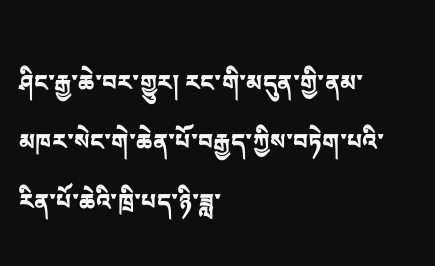ཤིང་རྒྱ་ཆེ་བར་གྱུར། རང་གི་མདུན་གྱི་ནམ་མཁར་སེང་གེ་ཆེན་པོ་བརྒྱད་ཀྱིས་བཏེག་པའི་རིན་པོ་ཆེའི་ཁྲི་པད་ཉི་ཟླ་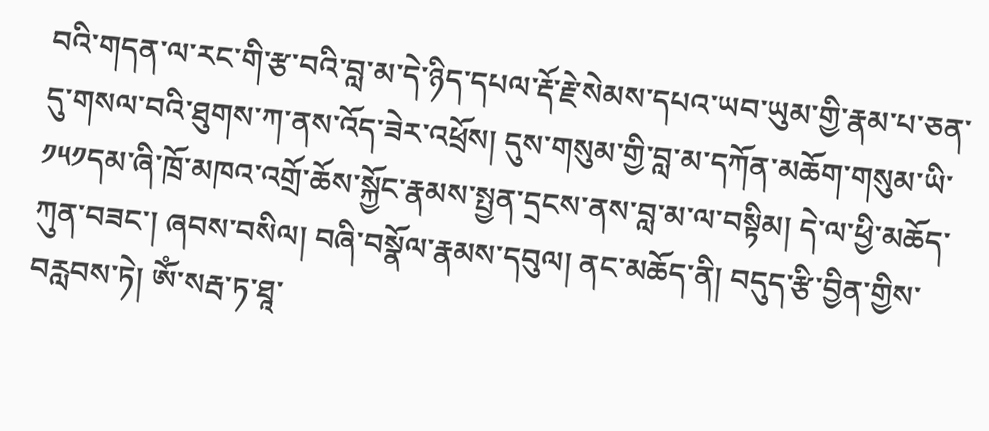བའི་གདན་ལ་རང་གི་རྩ་བའི་བླ་མ་དེ་ཉིད་དཔལ་རྡོ་རྗེ་སེམས་དཔའ་ཡབ་ཡུམ་གྱི་རྣམ་པ་ཅན་དུ་གསལ་བའི་ཐུགས་ཀ་ནས་འོད་ཟེར་འཕྲོས། དུས་གསུམ་གྱི་བླ་མ་དཀོན་མཆོག་གསུམ་ཡི་
༡༥༡དམ་ཞི་ཁྲོ་མཁའ་འགྲོ་ཆོས་སྐྱོང་རྣམས་སྤྱན་དྲངས་ནས་བླ་མ་ལ་བསྟིམ། དེ་ལ་ཕྱི་མཆོད་ཀུན་བཟང་། ཞབས་བསིལ། བཞི་བསྣོལ་རྣམས་དབུལ། ནང་མཆོད་ནི། བདུད་རྩི་བྱིན་གྱིས་བརླབས་ཏེ། ༀ་སརྦ་ཏ་ཐཱ་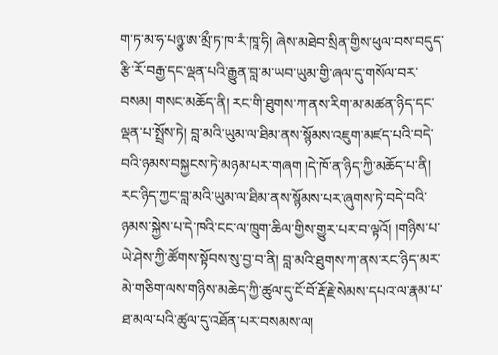ག་ཏ་མ་ཧ་པཉྩ་ཨ་མྲྀ་ཏ་ཁ་རཾ་ཁཱ་ཧི། ཞེས་མཐེབ་སྲིན་གྱིས་ཕུལ་བས་བདུད་རྩི་རོ་བརྒྱ་དང་ལྡན་པའི་རྒྱུན་བླ་མ་ཡབ་ཡུམ་གྱི་ཞལ་དུ་གསོལ་བར་བསམ། གསང་མཆོད་ནི། རང་གི་ཐུགས་ཀ་ནས་རིག་མ་མཚན་ཉིད་དང་ལྡན་པ་སྤྲོས་ཏེ། བླ་མའི་ཡུམ་ལ་ཐིམ་ནས་སྙོམས་འཇུག་མཛད་པའི་བདེ་བའི་ཉམས་བསྐྱངས་ཏེ་མཉམ་པར་གཞག །དེ་ཁོ་ན་ཉིད་ཀྱི་མཆོད་པ་ནི། རང་ཉིད་ཀྱང་བླ་མའི་ཡུམ་ལ་ཐིམ་ནས་སྙོམས་པར་ཞུགས་ཏེ་བདེ་བའི་ཉམས་སྐྱེས་པ་དེ་ཁའི་ངང་ལ་ཁྲུག་ཆིལ་གྱིས་གྱུར་པར་བ་ལྟའོ། །གཉིས་པ་ཡེ་ཤེས་ཀྱི་ཚོགས་སྟོབས་སུ་བྱ་བ་ནི། བླ་མའི་ཐུགས་ཀ་ནས་རང་ཉིད་མར་མེ་གཅིག་ལས་གཉིས་མཆེད་ཀྱི་ཚུལ་དུ་ངོ་བོ་རྡོ་རྗེ་སེམས་དཔའ་ལ་རྣམ་པ་ཐ་མལ་པའི་ཚུལ་དུ་འཐོན་པར་བསམས་ལ།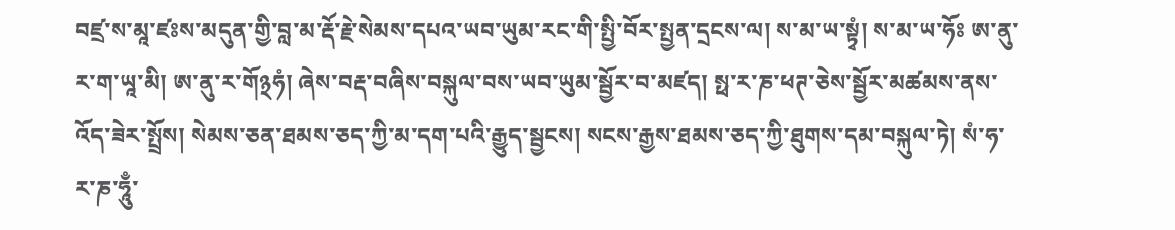བཛྲ་ས་མཱ་ཛཿས་མདུན་གྱི་བླ་མ་རྡོ་རྗེ་སེམས་དཔའ་ཡབ་ཡུམ་རང་གི་སྤྱི་བོར་སྤྱན་དྲངས་ལ། ས་མ་ཡ་སྟྭཾ། ས་མ་ཡ་ཧོཿ ཨ་ནུ་ར་ག་ཡཱ་མི། ཨ་ནུ་ར་གོ྅ཧཾ། ཞེས་བརྡ་བཞིས་བསྐུལ་བས་ཡབ་ཡུམ་སྦྱོར་བ་མཛད། སྥ་ར་ཎ་ཕཊ་ཅེས་སྦྱོར་མཚམས་ནས་འོད་ཟེར་སྤྲོས། སེམས་ཅན་ཐམས་ཅད་ཀྱི་མ་དག་པའི་རྒྱུད་སྦྱངས། སངས་རྒྱས་ཐམས་ཅད་ཀྱི་ཐུགས་དམ་བསྐུལ་ཏེ། སཾ་ཧ་ར་ཎ་ཧཱུྃ་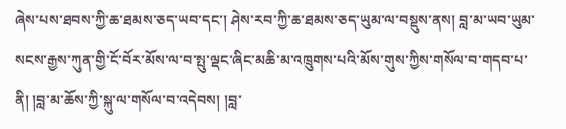ཞེས་པས་ཐབས་ཀྱི་ཆ་ཐམས་ཅད་ཡབ་དང་། ཤེས་རབ་ཀྱི་ཆ་ཐམས་ཅད་ཡུམ་ལ་བསྡུས་ནས། བླ་མ་ཡབ་ཡུམ་སངས་རྒྱས་ཀུན་གྱི་ངོ་བོར་མོས་ལ་བ་སྤུ་ལྡང་ཞིང་མཆི་མ་འཁྲུགས་པའི་མོས་གུས་ཀྱིས་གསོལ་བ་གདབ་པ་ནི། །བླ་མ་ཆོས་ཀྱི་སྐུ་ལ་གསོལ་བ་འདེབས། །བླ་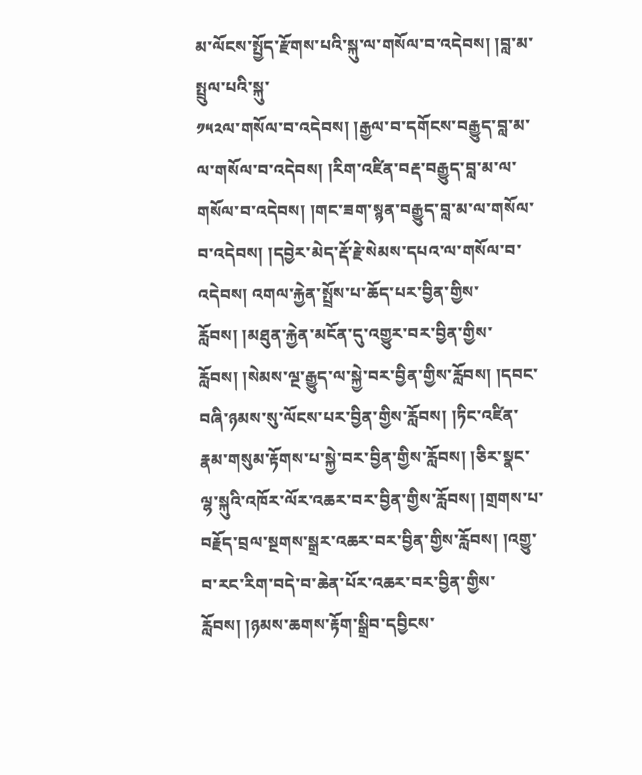མ་ལོངས་སྤྱོད་རྫོགས་པའི་སྐུ་ལ་གསོལ་བ་འདེབས། །བླ་མ་སྤྲུལ་པའི་སྐུ་
༡༥༢ལ་གསོལ་བ་འདེབས། །རྒྱལ་བ་དགོངས་བརྒྱུད་བླ་མ་ལ་གསོལ་བ་འདེབས། །རིག་འཛིན་བརྡ་བརྒྱུད་བླ་མ་ལ་གསོལ་བ་འདེབས། །གང་ཟག་སྙན་བརྒྱུད་བླ་མ་ལ་གསོལ་བ་འདེབས། །དབྱེར་མེད་རྡོ་རྗེ་སེམས་དཔའ་ལ་གསོལ་བ་འདེབས། འགལ་རྐྱེན་སྤྲོས་པ་ཆོད་པར་བྱིན་གྱིས་རློབས། །མཐུན་རྐྱེན་མངོན་དུ་འགྱུར་བར་བྱིན་གྱིས་རློབས། །སེམས་ལྔ་རྒྱུད་ལ་སྐྱེ་བར་བྱིན་གྱིས་རློབས། །དབང་བཞི་ཉམས་སུ་ལོངས་པར་བྱིན་གྱིས་རློབས། །ཏིང་འཛིན་རྣམ་གསུམ་རྟོགས་པ་སྐྱེ་བར་བྱིན་གྱིས་རློབས། །ཅིར་སྣང་ལྷ་སྐུའི་འཁོར་ལོར་འཆར་བར་བྱིན་གྱིས་རློབས། །གྲགས་པ་བརྗོད་བྲལ་སྔགས་སྒྲར་འཆར་བར་བྱིན་གྱིས་རློབས། །འགྱུ་བ་རང་རིག་བདེ་བ་ཆེན་པོར་འཆར་བར་བྱིན་གྱིས་རློབས། །ཉམས་ཆགས་རྟོག་སྒྲིབ་དབྱིངས་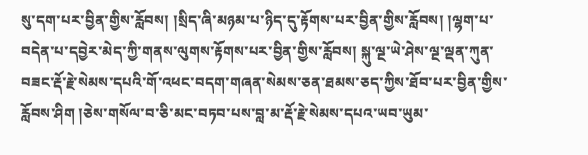སུ་དག་པར་བྱིན་གྱིས་རློབས། །སྲིད་ཞི་མཉམ་པ་ཉིད་དུ་རྟོགས་པར་བྱིན་གྱིས་རློབས། །ལྷག་པ་བདེན་པ་དབྱེར་མེད་ཀྱི་གནས་ལུགས་རྟོགས་པར་བྱིན་གྱིས་རློབས། སྐུ་ལྔ་ཡེ་ཤེས་ལྔ་ལྡན་ཀུན་བཟང་རྡོ་རྗེ་སེམས་དཔའི་གོ་འཕང་བདག་གཞན་སེམས་ཅན་ཐམས་ཅད་ཀྱིས་ཐོབ་པར་བྱིན་གྱིས་རློབས་ཤིག །ཅེས་གསོལ་བ་ཅི་མང་བཏབ་པས་བླ་མ་རྡོ་རྗེ་སེམས་དཔའ་ཡབ་ཡུམ་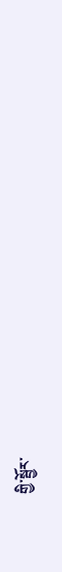གྱི་སྦྱོར་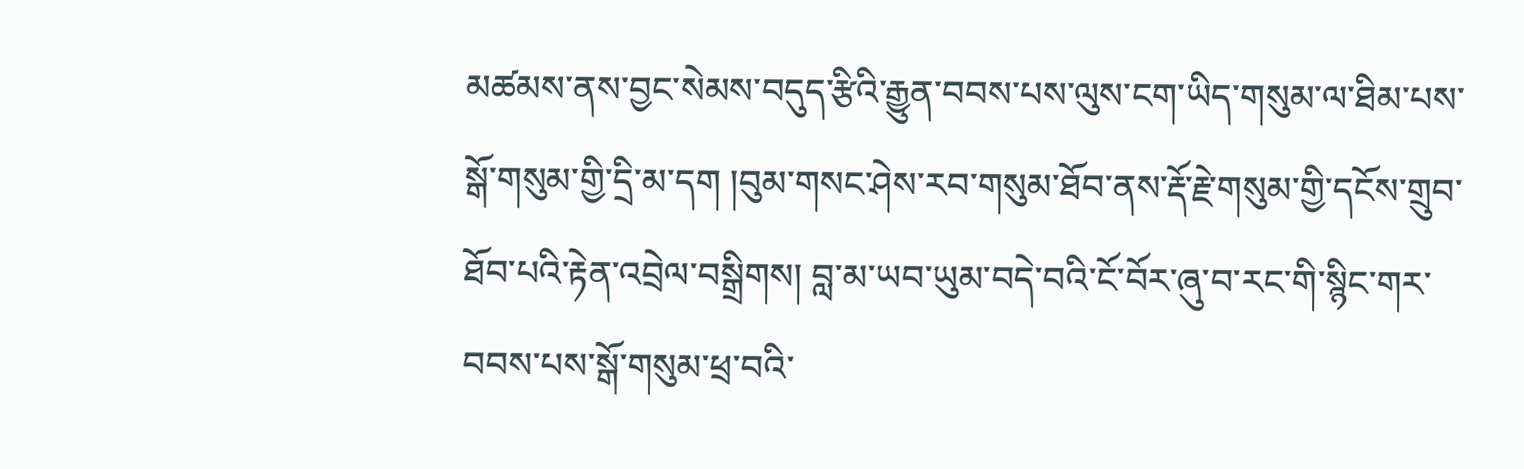མཚམས་ནས་བྱང་སེམས་བདུད་རྩིའི་རྒྱུན་བབས་པས་ལུས་ངག་ཡིད་གསུམ་ལ་ཐིམ་པས་སྒོ་གསུམ་གྱི་དྲི་མ་དག །བུམ་གསང་ཤེས་རབ་གསུམ་ཐོབ་ནས་རྡོ་རྗེ་གསུམ་གྱི་དངོས་གྲུབ་ཐོབ་པའི་རྟེན་འབྲེལ་བསྒྲིགས། བླ་མ་ཡབ་ཡུམ་བདེ་བའི་ངོ་བོར་ཞུ་བ་རང་གི་སྙིང་གར་བབས་པས་སྒོ་གསུམ་ཕྲ་བའི་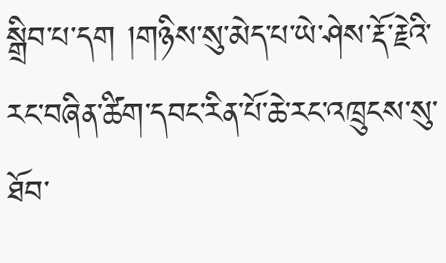སྒྲིབ་པ་དག །གཉིས་སུ་མེད་པ་ཡེ་ཤེས་རྡོ་རྗེའི་རང་བཞིན་ཚིག་དབང་རིན་པོ་ཆེ་རང་འཁྲུངས་སུ་ཐོབ་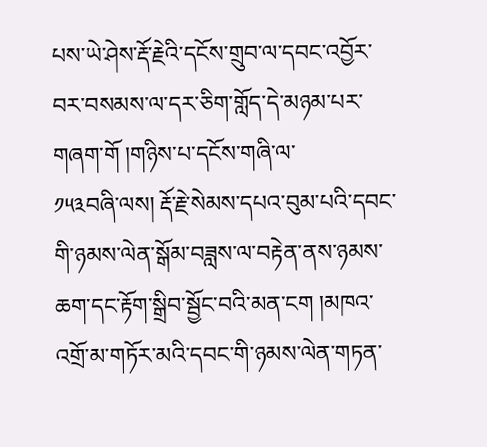པས་ཡེ་ཤེས་རྡོ་རྗེའི་དངོས་གྲུབ་ལ་དབང་འབྱོར་བར་བསམས་ལ་དར་ཅིག་གློད་དེ་མཉམ་པར་གཞག་གོ །གཉིས་པ་དངོས་གཞི་ལ་
༡༥༣བཞི་ལས། རྡོ་རྗེ་སེམས་དཔའ་བུམ་པའི་དབང་གི་ཉམས་ལེན་སྒོམ་བཟླས་ལ་བརྟེན་ནས་ཉམས་ཆག་དང་རྟོག་སྒྲིབ་སྦྱོང་བའི་མན་ངག །མཁའ་འགྲོ་མ་གཏོར་མའི་དབང་གི་ཉམས་ལེན་གཏན་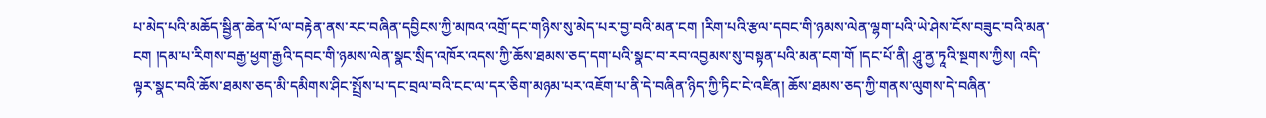པ་མེད་པའི་མཆོད་སྦྱིན་ཆེན་པོ་ལ་བརྟེན་ནས་རང་བཞིན་དབྱིངས་ཀྱི་མཁའ་འགྲོ་དང་གཉིས་སུ་མེད་པར་བྱ་བའི་མན་ངག །རིག་པའི་རྩལ་དབང་གི་ཉམས་ལེན་ལྷག་པའི་ཡེ་ཤེས་ངོས་བཟུང་བའི་མན་ངག །དམ་པ་རིགས་བརྒྱ་ཕྱག་རྒྱའི་དབང་གི་ཉམས་ལེན་སྣང་སྲིད་འཁོར་འདས་ཀྱི་ཆོས་ཐམས་ཅད་དག་པའི་སྣང་བ་རབ་འབྱམས་སུ་བསྟན་པའི་མན་ངག་གོ །དང་པོ་ནི། ཤཱུ་ནྱ་ཏཱའི་སྔགས་ཀྱིས། འདི་ལྟར་སྣང་བའི་ཆོས་ཐམས་ཅད་མི་དམིགས་ཤིང་སྤྲོས་པ་དང་བྲལ་བའི་ངང་ལ་དར་ཅིག་མཉམ་པར་འཇོག་པ་ནི་དེ་བཞིན་ཉིད་ཀྱི་ཏིང་ངེ་འཛིན། ཆོས་ཐམས་ཅད་ཀྱི་གནས་ལུགས་དེ་བཞིན་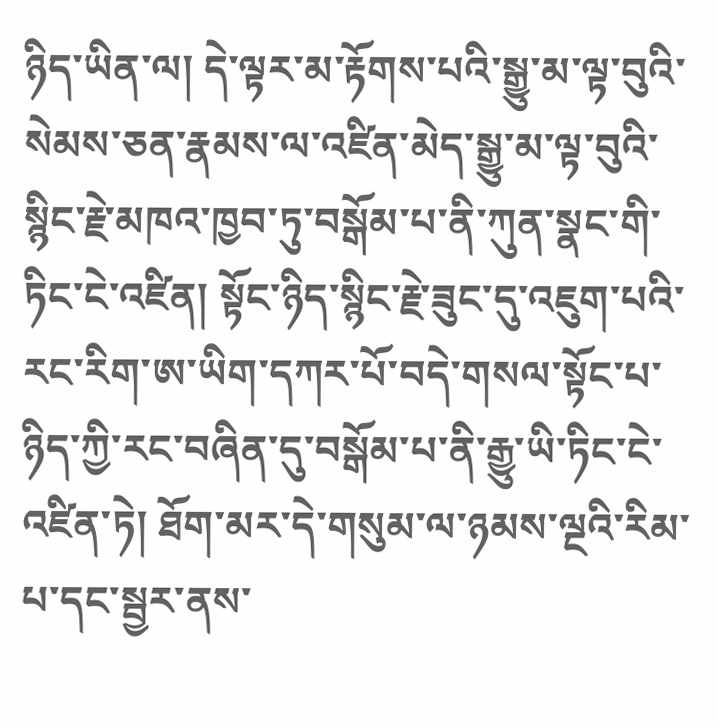ཉིད་ཡིན་ལ། དེ་ལྟར་མ་རྟོགས་པའི་སྒྱུ་མ་ལྟ་བུའི་སེམས་ཅན་རྣམས་ལ་འཛིན་མེད་སྒྱུ་མ་ལྟ་བུའི་སྙིང་རྗེ་མཁའ་ཁྱབ་ཏུ་བསྒོམ་པ་ནི་ཀུན་སྣང་གི་ཏིང་ངེ་འཛིན། སྟོང་ཉིད་སྙིང་རྗེ་ཟུང་དུ་འཇུག་པའི་རང་རིག་ཨ་ཡིག་དཀར་པོ་བདེ་གསལ་སྟོང་པ་ཉིད་ཀྱི་རང་བཞིན་དུ་བསྒོམ་པ་ནི་རྒྱུ་ཡི་ཏིང་ངེ་འཛིན་ཏེ། ཐོག་མར་དེ་གསུམ་ལ་ཉམས་ལྔའི་རིམ་པ་དང་སྦྱར་ནས་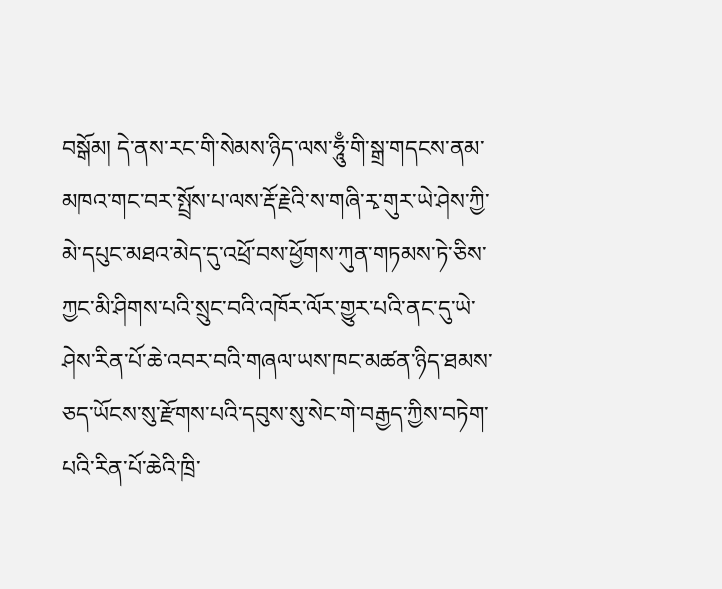བསྒོམ། དེ་ནས་རང་གི་སེམས་ཉིད་ལས་ཧཱུྃ་གི་སྒྲ་གདངས་ནམ་མཁའ་གང་བར་སྤྲོས་པ་ལས་རྡོ་རྗེའི་ས་གཞི་རྭ་གུར་ཡེ་ཤེས་ཀྱི་མེ་དཔུང་མཐའ་མེད་དུ་འཕྲོ་བས་ཕྱོགས་ཀུན་གཏམས་ཏེ་ཅིས་ཀྱང་མི་ཤིགས་པའི་སྲུང་བའི་འཁོར་ལོར་གྱུར་པའི་ནང་དུ་ཡེ་ཤེས་རིན་པོ་ཆེ་འབར་བའི་གཞལ་ཡས་ཁང་མཚན་ཉིད་ཐམས་ཅད་ཡོངས་སུ་རྫོགས་པའི་དབུས་སུ་སེང་གེ་བརྒྱད་ཀྱིས་བཏེག་པའི་རིན་པོ་ཆེའི་ཁྲི་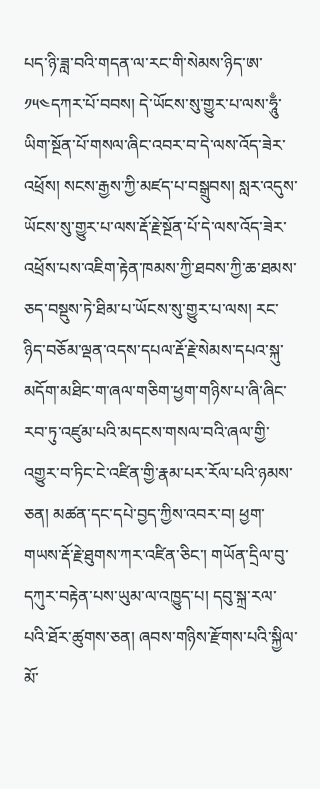པད་ཉི་ཟླ་བའི་གདན་ལ་རང་གི་སེམས་ཉིད་ཨ་
༡༥༤དཀར་པོ་བབས། དེ་ཡོངས་སུ་གྱུར་པ་ལས་ཧཱུྃ་ཡིག་སྔོན་པོ་གསལ་ཞིང་འབར་བ་དེ་ལས་འོད་ཟེར་འཕྲོས། སངས་རྒྱས་ཀྱི་མཛད་པ་བསྒྲུབས། སླར་འདུས་ཡོངས་སུ་གྱུར་པ་ལས་རྡོ་རྗེ་སྔོན་པོ་དེ་ལས་འོད་ཟེར་འཕྲོས་པས་འཇིག་རྟེན་ཁམས་ཀྱི་ཐབས་ཀྱི་ཆ་ཐམས་ཅད་བསྡུས་ཏེ་ཐིམ་པ་ཡོངས་སུ་གྱུར་པ་ལས། རང་ཉིད་བཅོམ་ལྡན་འདས་དཔལ་རྡོ་རྗེ་སེམས་དཔའ་སྐུ་མདོག་མཐིང་ག་ཞལ་གཅིག་ཕྱག་གཉིས་པ་ཞི་ཞིང་རབ་ཏུ་འཛུམ་པའི་མདངས་གསལ་བའི་ཞལ་གྱི་འགྱུར་བ་ཏིང་ངེ་འཛིན་གྱི་རྣམ་པར་རོལ་པའི་ཉམས་ཅན། མཚན་དང་དཔེ་བྱད་ཀྱིས་འབར་བ། ཕྱག་གཡས་རྡོ་རྗེ་ཐུགས་ཀར་འཛིན་ཅིང་། གཡོན་དྲིལ་བུ་དཀུར་བརྟེན་པས་ཡུམ་ལ་འཁྱུད་པ། དབུ་སྐྲ་རལ་པའི་ཐོར་ཚུགས་ཅན། ཞབས་གཉིས་རྫོགས་པའི་སྐྱིལ་མོ་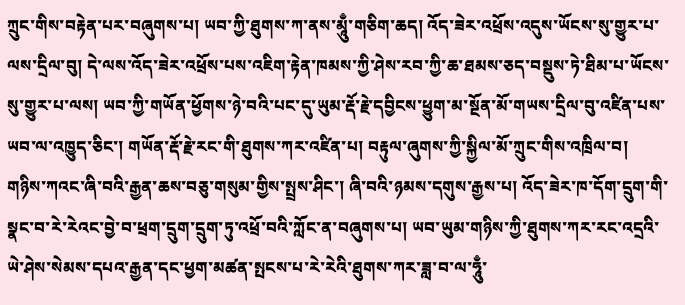ཀྲུང་གིས་བརྟེན་པར་བཞུགས་པ། ཡབ་ཀྱི་ཐུགས་ཀ་ནས་མཱུྃ་གཅིག་ཆད། འོད་ཟེར་འཕྲོས་འདུས་ཡོངས་སུ་གྱུར་པ་ལས་དྲིལ་བུ། དེ་ལས་འོད་ཟེར་འཕྲོས་པས་འཇིག་རྟེན་ཁམས་ཀྱི་ཤེས་རབ་ཀྱི་ཆ་ཐམས་ཅད་བསྡུས་ཏེ་ཐིམ་པ་ཡོངས་སུ་གྱུར་པ་ལས། ཡབ་ཀྱི་གཡོན་ཕྱོགས་ཉེ་བའི་པང་དུ་ཡུམ་རྡོ་རྗེ་དབྱིངས་ཕྱུག་མ་སྔོན་མོ་གཡས་དྲིལ་བུ་འཛིན་པས་ཡབ་ལ་འཁྱུད་ཅིང་། གཡོན་རྡོ་རྗེ་རང་གི་ཐུགས་ཀར་འཛིན་པ། བརྟུལ་ཞུགས་ཀྱི་སྐྱིལ་མོ་ཀྲུང་གིས་འཁྲིལ་བ། གཉིས་ཀའང་ཞི་བའི་རྒྱན་ཆས་བཅུ་གསུམ་གྱིས་སྤྲས་ཤིང་། ཞི་བའི་ཉམས་དགུས་རྒྱས་པ། འོད་ཟེར་ཁ་དོག་དྲུག་གི་སྣང་བ་རེ་རེའང་བྱེ་བ་ཕྲག་དྲུག་དྲུག་ཏུ་འཕྲོ་བའི་ཀློང་ན་བཞུགས་པ། ཡབ་ཡུམ་གཉིས་ཀྱི་ཐུགས་ཀར་རང་འདྲའི་ཡེ་ཤེས་སེམས་དཔའ་རྒྱན་དང་ཕྱག་མཚན་སྤངས་པ་རེ་རེའི་ཐུགས་ཀར་ཟླ་བ་ལ་ཧཱུྃ་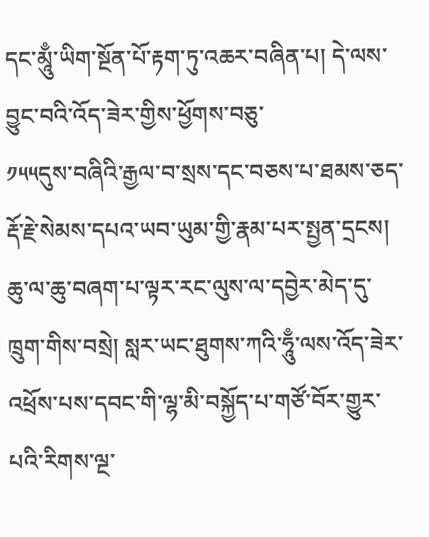དང་མཱུྃ་ཡིག་སྔོན་པོ་རྟག་ཏུ་འཆར་བཞིན་པ། དེ་ལས་བྱུང་བའི་འོད་ཟེར་གྱིས་ཕྱོགས་བཅུ་
༡༥༥དུས་བཞིའི་རྒྱལ་བ་སྲས་དང་བཅས་པ་ཐམས་ཅད་རྡོ་རྗེ་སེམས་དཔའ་ཡབ་ཡུམ་གྱི་རྣམ་པར་སྤྱན་དྲངས། ཆུ་ལ་ཆུ་བཞག་པ་ལྟར་རང་ལུས་ལ་དབྱེར་མེད་དུ་ཁྲུག་གིས་བསྲེ། སླར་ཡང་ཐུགས་ཀའི་ཧཱུྃ་ལས་འོད་ཟེར་འཕྲོས་པས་དབང་གི་ལྷ་མི་བསྐྱོད་པ་གཙོ་བོར་གྱུར་པའི་རིགས་ལྔ་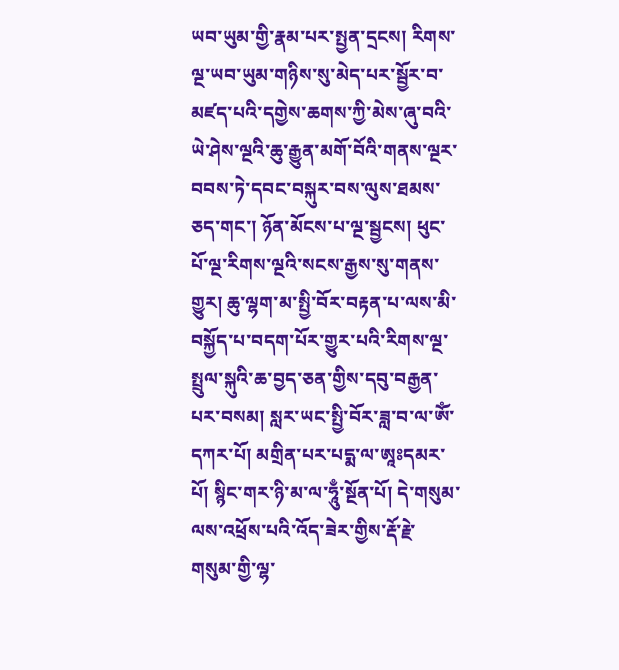ཡབ་ཡུམ་གྱི་རྣམ་པར་སྤྱན་དྲངས། རིགས་ལྔ་ཡབ་ཡུམ་གཉིས་སུ་མེད་པར་སྦྱོར་བ་མཛད་པའི་དགྱེས་ཆགས་ཀྱི་མེས་ཞུ་བའི་ཡེ་ཤེས་ལྔའི་ཆུ་རྒྱུན་མགོ་བོའི་གནས་ལྔར་བབས་ཏེ་དབང་བསྐུར་བས་ལུས་ཐམས་ཅད་གང་། ཉོན་མོངས་པ་ལྔ་སྦྱངས། ཕུང་པོ་ལྔ་རིགས་ལྔའི་སངས་རྒྱས་སུ་གནས་གྱུར། ཆུ་ལྷག་མ་སྤྱི་བོར་བརྟན་པ་ལས་མི་བསྐྱོད་པ་བདག་པོར་གྱུར་པའི་རིགས་ལྔ་སྤྲུལ་སྐུའི་ཆ་བྱད་ཅན་གྱིས་དབུ་བརྒྱན་པར་བསམ། སླར་ཡང་སྤྱི་བོར་ཟླ་བ་ལ་ༀ་དཀར་པོ། མགྲིན་པར་པདྨ་ལ་ཨཱཿདམར་པོ། སྙིང་གར་ཉི་མ་ལ་ཧཱུྃ་སྔོན་པོ། དེ་གསུམ་ལས་འཕྲོས་པའི་འོད་ཟེར་གྱིས་རྡོ་རྗེ་གསུམ་གྱི་ལྷ་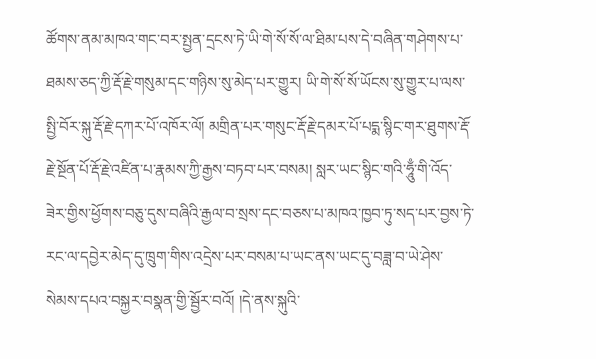ཚོགས་ནམ་མཁའ་གང་བར་སྤྱན་དྲངས་ཏེ་ཡི་གེ་སོ་སོ་ལ་ཐིམ་པས་དེ་བཞིན་གཤེགས་པ་ཐམས་ཅད་ཀྱི་རྡོ་རྗེ་གསུམ་དང་གཉིས་སུ་མེད་པར་གྱུར། ཡི་གེ་སོ་སོ་ཡོངས་སུ་གྱུར་པ་ལས་སྤྱི་བོར་སྐུ་རྡོ་རྗེ་དཀར་པོ་འཁོར་ལོ། མགྲིན་པར་གསུང་རྡོ་རྗེ་དམར་པོ་པདྨ་སྙིང་གར་ཐུགས་རྡོ་རྗེ་སྔོན་པོ་རྡོ་རྗེ་འཛིན་པ་རྣམས་ཀྱི་རྒྱས་བཏབ་པར་བསམ། སླར་ཡང་སྙིང་གའི་ཧཱུྃ་གི་འོད་ཟེར་གྱིས་ཕྱོགས་བཅུ་དུས་བཞིའི་རྒྱལ་བ་སྲས་དང་བཅས་པ་མཁའ་ཁྱབ་ཏུ་སད་པར་བྱས་ཏེ་རང་ལ་དབྱེར་མེད་དུ་ཁྲུག་གིས་འདྲེས་པར་བསམ་པ་ཡང་ནས་ཡང་དུ་བཟླ་བ་ཡེ་ཤེས་སེམས་དཔའ་བསྐྱར་བསྣན་གྱི་སྦྱོར་བའོ། །དེ་ནས་སྐུའི་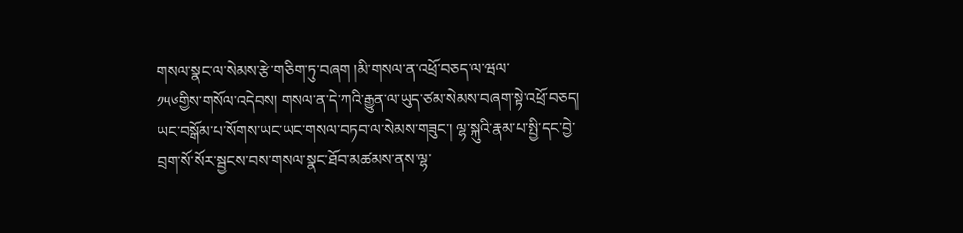གསལ་སྣང་ལ་སེམས་རྩེ་གཅིག་ཏུ་བཞག །མི་གསལ་ན་འཕྲོ་བཅད་ལ་ཝལ་
༡༥༦གྱིས་གསོལ་འདེབས། གསལ་ན་དེ་ཀའི་རྒྱུན་ལ་ཡུད་ཙམ་སེམས་བཞག་སྟེ་འཕྲོ་བཅད། ཡང་བསྒོམ་པ་སོགས་ཡང་ཡང་གསལ་བཏབ་ལ་སེམས་གཟུང་། ལྷ་སྐུའི་རྣམ་པ་སྤྱི་དང་བྱེ་བྲག་སོ་སོར་སྦྱངས་བས་གསལ་སྣང་ཐོབ་མཚམས་ནས་ལྷ་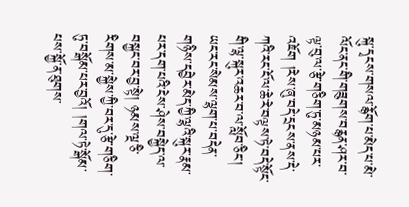སྐུ་དྭངས་གསལ་རྙོག་པ་མེད་པ་མེ་ལོང་ནང་གི་གཟུགས་བརྙན་ཤར་བ་ལྟ་བུ་ལ་རྩེ་གཅིག་ཏུ་མཉམ་པར་འཇོག །རེས་ཞུ་བདེ་དྲངས་ནས་དེ་ཀའི་རང་ངོ་ལ་ཆེ་རེ་བལྟས་ཏེ་བདེ་སྟོང་གི་ལྷ་སྐུར་འཆར་བ་ལ་སློབ་ཅིང་། ཡང་རང་སེམས་ལྷག་པ་བདེན་གཉིས་དབྱེར་མེད་ཀྱི་ལྷའི་སྐུར་རྣམ་པར་དག་པའི་ངེས་ཤེས་བསྐྱེད་ལ་བསྐྱང་བར་བྱ་སྟེ། ཉམས་ལྔ་ཅི་རིགས་མ་སྐྱེས་ཀྱི་བར་དུ་རྩེ་གཅིག་ཏུ་བསྒོམ་པར་བྱའོ། །གལ་ཏེ་སྒོམ་པས་སྐྱོ་ན་ཐུགས་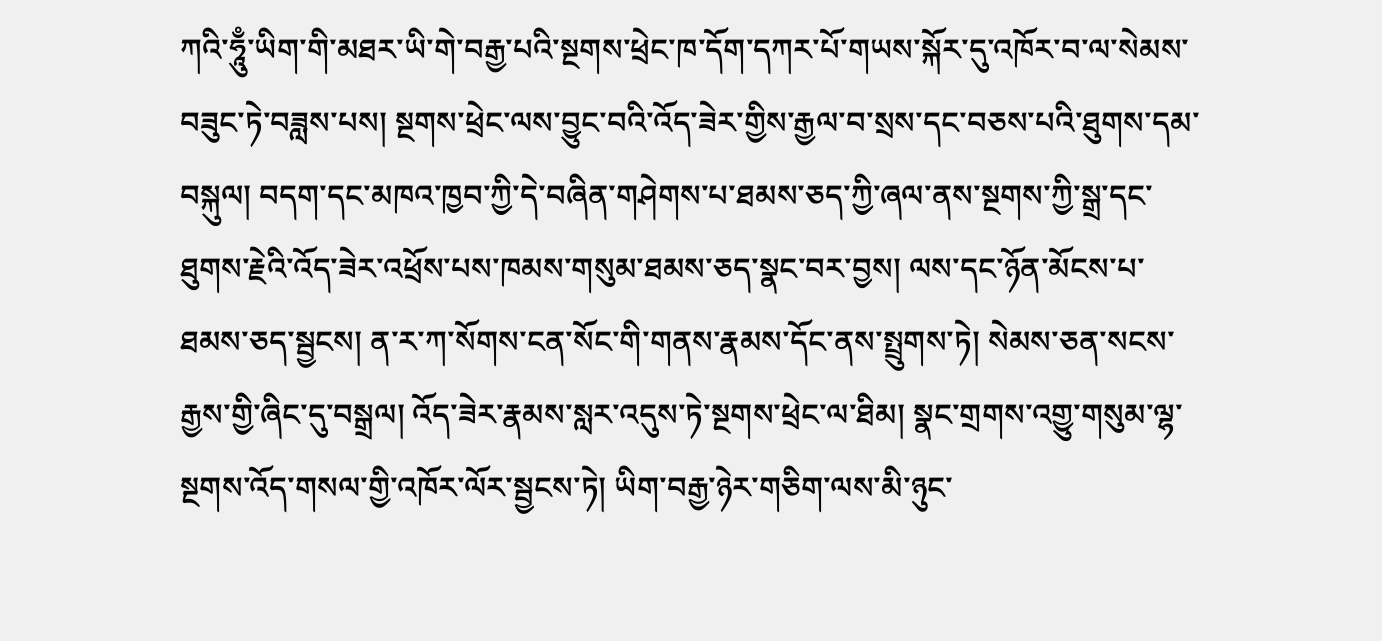ཀའི་ཧཱུྃ་ཡིག་གི་མཐར་ཡི་གེ་བརྒྱ་པའི་སྔགས་ཕྲེང་ཁ་དོག་དཀར་པོ་གཡས་སྐོར་དུ་འཁོར་བ་ལ་སེམས་བཟུང་ཏེ་བཟླས་པས། སྔགས་ཕྲེང་ལས་བྱུང་བའི་འོད་ཟེར་གྱིས་རྒྱལ་བ་སྲས་དང་བཅས་པའི་ཐུགས་དམ་བསྐུལ། བདག་དང་མཁའ་ཁྱབ་ཀྱི་དེ་བཞིན་གཤེགས་པ་ཐམས་ཅད་ཀྱི་ཞལ་ནས་སྔགས་ཀྱི་སྒྲ་དང་ཐུགས་རྗེའི་འོད་ཟེར་འཕྲོས་པས་ཁམས་གསུམ་ཐམས་ཅད་སྣང་བར་བྱས། ལས་དང་ཉོན་མོངས་པ་ཐམས་ཅད་སྦྱངས། ན་ར་ཀ་སོགས་ངན་སོང་གི་གནས་རྣམས་དོང་ནས་སྤྲུགས་ཏེ། སེམས་ཅན་སངས་རྒྱས་གྱི་ཞིང་དུ་བསྒྲལ། འོད་ཟེར་རྣམས་སླར་འདུས་ཏེ་སྔགས་ཕྲེང་ལ་ཐིམ། སྣང་གྲགས་འགྱུ་གསུམ་ལྷ་སྔགས་འོད་གསལ་གྱི་འཁོར་ལོར་སྦྱངས་ཏེ། ཡིག་བརྒྱ་ཉེར་གཅིག་ལས་མི་ཉུང་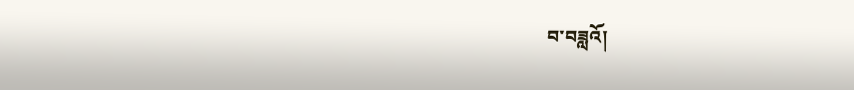བ་བཟླའོ།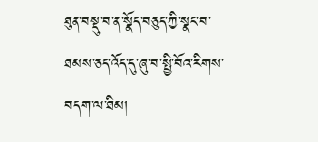ཐུན་བསྡུ་བ་ན་སྣོད་བཅུད་ཀྱི་སྣང་བ་ཐམས་ཅད་འོད་དུ་ཞུ་བ་སྤྱི་བོའ་རིགས་བདག་ལ་ཐིམ།